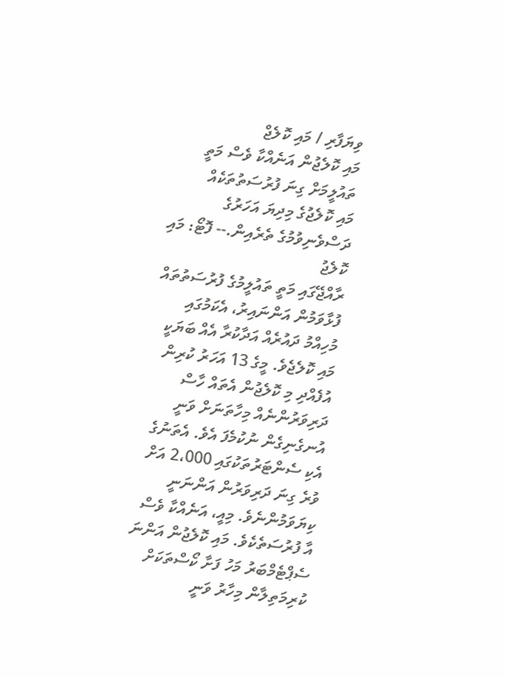ވިޔަފާރި / މައި ކޮލެޖް
މައި ކޮލެޖުން އަނެއްކާ ވެސް މަތީ ތައުލީމަށް ގިނަ ފުރުސަތުތަކެއް
މައި ކޮލެޖުގެ މިދިޔަ އަހަރުގެ ދަސްވެނިވުމުގެ ތެރެއިން.-- ފޮޓޯ: މައި ކޮލެޖު
ރާއްޖޭގައި މަތީ ތައުލީމުގެ ފުރުސަތުތައް ފުޅާވަމުން އަންނައިރު، އެކަމުގައި މުހިއްމު ދައުރެއް އަދާކުރާ އެއް ބަޔަކީ މައި ކޮލެޖެވެ. މީގެ 13 އަހަރު ކުރިން އުފެއްދި މި ކޮލެޖުން އެތައް ހާސް ދަރިވަރުންނެއް މިހާތަނަށް ވަނީ އުނގެނިގެން ނުކުމެފަ އެވެ. އެތަނުގެ އެކި ސެންޓަރުތަކުގައި 2،000 އަށް ވުރެ ގިނަ ދަރިވަރުން އަންނަނީ ކިޔަވަމުންނެވެ. މިއީ، އަނެއްކާ ވެސް އާ ފުރުސަތެކެވެ. މައި ކޮލެޖުން އަންނަ ސެޕްޓެމްބަރު މަހު ފަށާ ކޯސްތަކަށް ކުރިމަތިލާން މިހާރު ވަނީ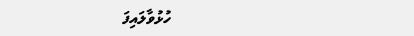ހުޅުވާލައިފަ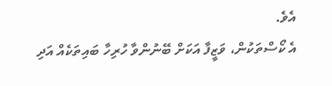އެވެ.
އެ ކޯސްތަކުން، ވަޒީފާ އަކަށް ބޭނުންވާ ހުރިހާ ބައިތަކެއް އަދި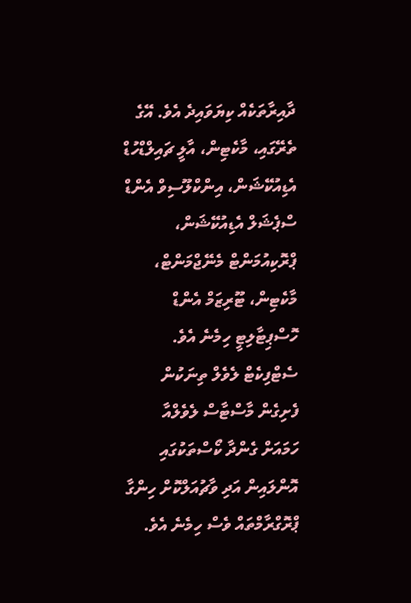ދާއިރާތަކެއް ކިޔަވައިދެ އެވެ. އޭގެ ތެރޭގައި، މާކެޓިން، އާލީ ޗައިލްޑްހުޑް އެޑިއުކޭޝަން، އިންކްލޫސިވް އެންޑް ސްޕެޝަލް އެޑިއުކޭޝަން، ޕްރޮކިއުމަންޓް މެނޭޖްމަންޓް، މާކެޓިން، ޓޫރިޒަމް އެންޑް ހޮސްޕިޓާލިޓީ ހިމެނެ އެވެ. ސެޓްފިކެޓް ލެވެލް ތިނަކުން ފެށިގެން މާސްޓާސް ލެވެލްއާ ހަމައަށް ގެންދާ ކޯސްތަކުގައި އޮންލައިން އަދި ވާޗުއަލްކޮށް ހިންގާ ޕްރޮގްރާމްތައް ވެސް ހިމެނެ އެވެ.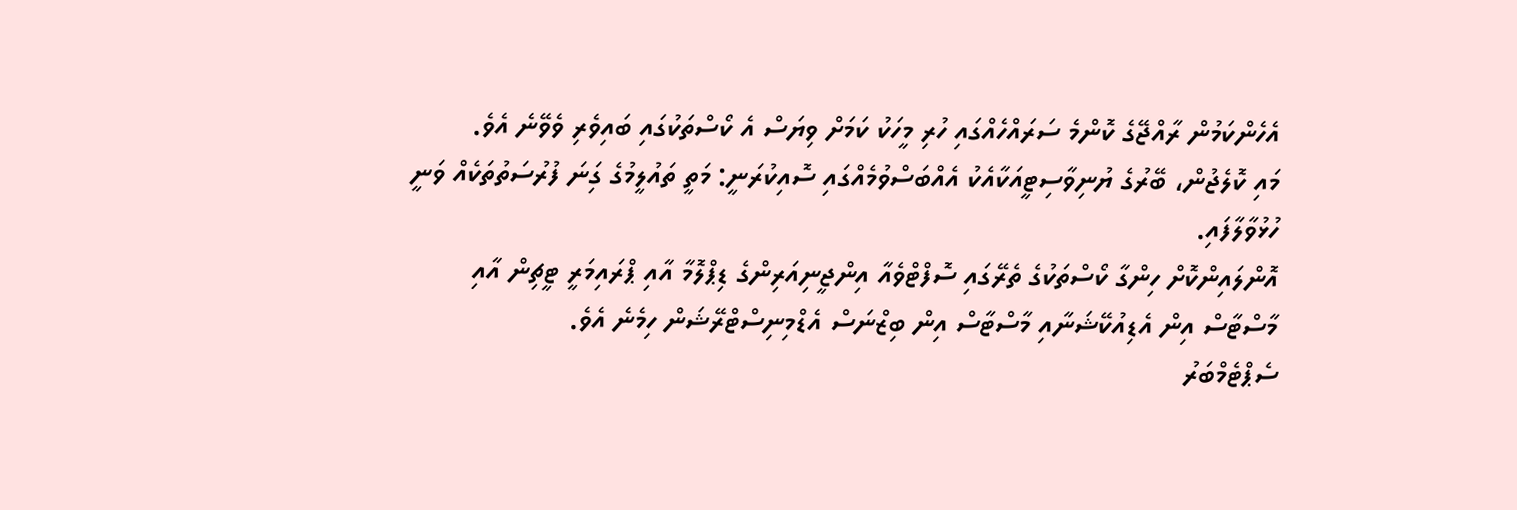އެހެންކަމުން ރާއްޖޭގެ ކޮންމެ ސަރައްހެއްގައި ހުރި މީހަކު ކަމަށް ވިޔަސް އެ ކޯސްތަކުގައި ބައިވެރި ވެވޭނެ އެވެ.
މައި ކޮލެޖުން، ބޭރުގެ ޔުނިވާސިޓީއަކާއެކު އެއްބަސްވުމެއްގައި ސޮއިކުރަނީ: މަތީ ތައުލީމުގެ ގިަނަ ފުރުސަތުތަކެއް ވަނީ ހުޅުވާލާފައި.
އޮންލައިންކޮށް ހިންގާ ކޯސްތަކުގެ ތެރޭގައި ސޮފްޓްވެއާ އިންޖީނިއަރިންގެ ޑިޕްލޮމާ އާއި ޕްރައިމަރީ ޓީޗިން އާއި މާސްޓާސް އިން އެޑިއުކޭޝަނާއި މާސްޓާސް އިން ބިޒްނަސް އެޑްމިނިސްޓްރޭޝަން ހިމެނެ އެވެ.
ސެޕްޓެމްބަރު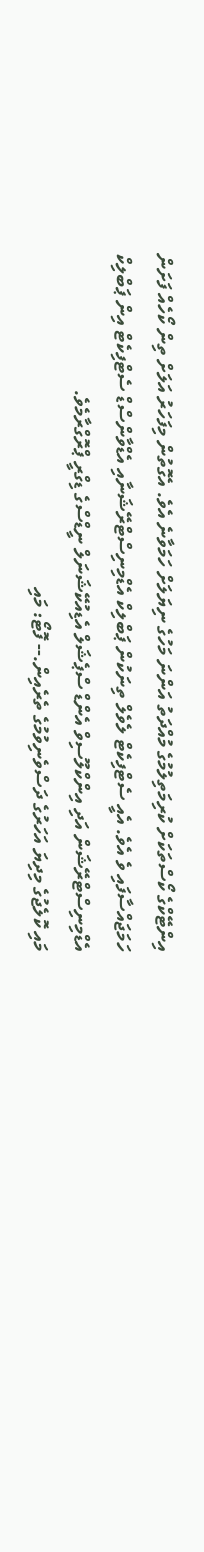އިންޓޭކްގެ ކޯސްތަކަށް ކުރިމަތިލުމުގެ މުއްދަތު އަންނަ މަހުގެ ނިޔަލަށް ހަމަވާނެ އެވެ. އެގޮތުން މިފަހަރު އަލަށް ތިން ކޯހެއް ފަށަން ހަމަޖައްސާފައި ވެ އެވެ. އެއީ ސެޓްފިކެޓް ލެވެލް ތިނަކުން ޕަބްލިކް އެޑްމިނިސްޓްރޭޝަނާއި އެޑްވާންސްޑް ސެޓްފިކެޓް އިން ޕަބްލިކް އެޑްމިނިސްޓްރޭޝަން އަދި އިންކްލޫސިވް އެންޑް ސްޕެޝަލް އެޑިއުކޭޝަނަލް ނީޑްސްގެ ޑިގްރީ ޕްރޮގްރާމެވެ.
މައި ކޮލެޖުގެ މިދިޔަ އަހަރުގެ ދަސްވެނިވުމުގެ ތެރެއިން.-- ފޮޓޯ: މައި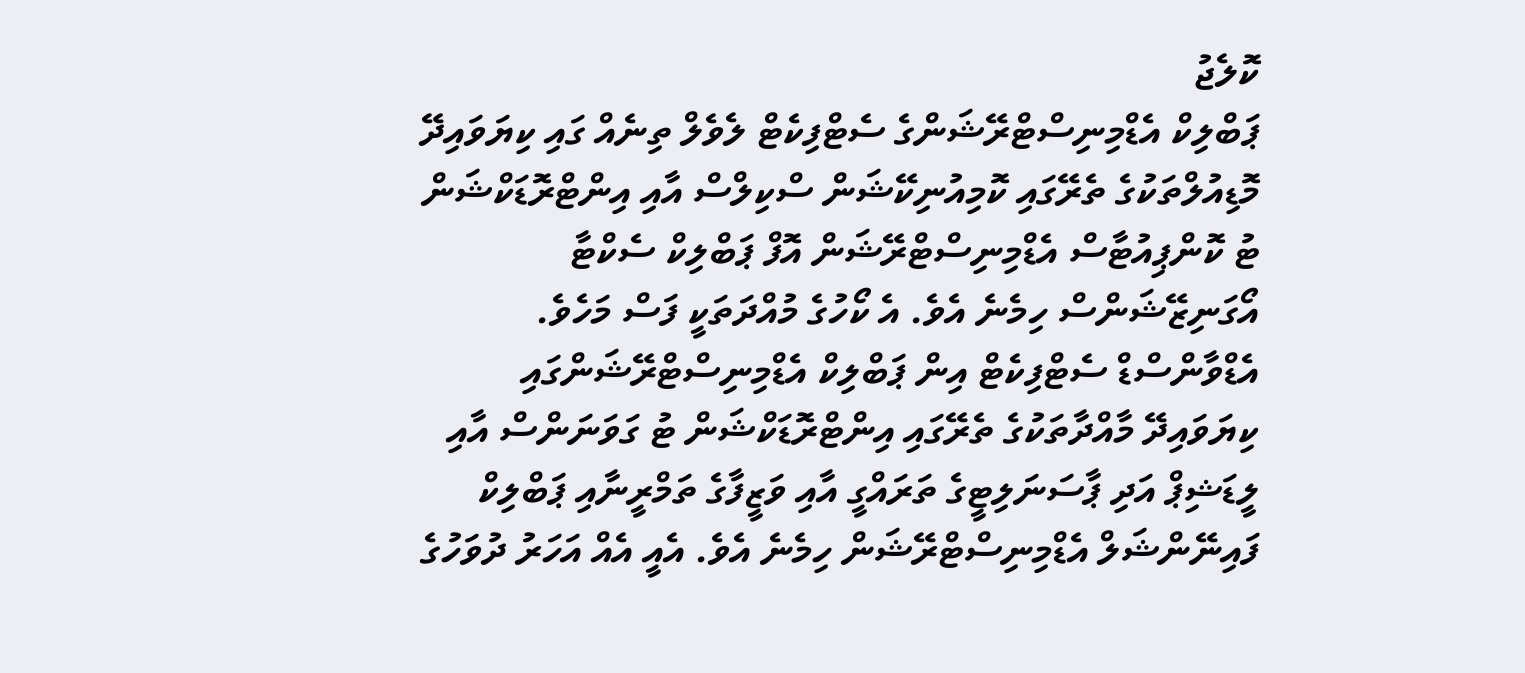ކޮލެޖު
ޕަބްލިކް އެޑްމިނިސްޓްރޭޝަންގެ ސެޓްފިކެޓް ލެވެލް ތިނެއް ގައި ކިޔަވައިދޭ މޮޑިއުލްތަކުގެ ތެރޭގައި ކޮމިއުނިކޭޝަން ސްކިލްސް އާއި އިންޓްރޮޑަކްޝަން ޓު ކޮންޕިއުޓާސް އެޑްމިނިސްޓްރޭޝަން އޮފް ޕަބްލިކް ސެކްޓާ އޯގަނިޒޭޝަންސް ހިމެނެ އެވެ. އެ ކޯހުގެ މުއްދަތަކީ ފަސް މަހެވެ. އެޑްވާންސްޑް ސެޓްފިކެޓް އިން ޕަބްލިކް އެޑްމިނިސްޓްރޭޝަންގައި ކިޔަވައިދޭ މާއްދާތަކުގެ ތެރޭގައި އިންޓްރޮޑަކްޝަން ޓު ގަވަނަންސް އާއި ލީޑަޝިޕް އަދި ޕާސަނަލިޓީގެ ތަރައްގީ އާއި ވަޒީފާގެ ތަމްރީނާއި ޕަބްލިކް ފައިނޭންޝަލް އެޑްމިނިސްޓްރޭޝަން ހިމެނެ އެވެ. އެއީ އެއް އަހަރު ދުވަހުގެ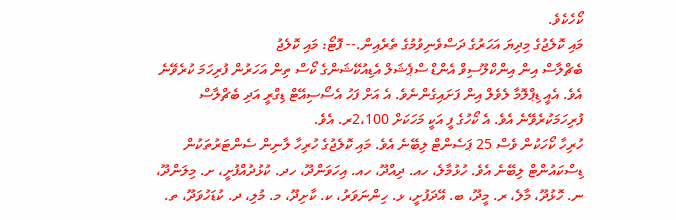ކޯހެކެވެ.
މައި ކޮލެޖުގެ މިދިޔަ އަހަރުގެ ދަސްވެނިވުމުގެ ތެރެއިން.-- ފޮޓޯ: މައި ކޮލެޖު
ބެޗްލާސް އިން އިންކްލޫސިވް އެންޑް ސްޕެޝަލް އެޑިއުކޭޝަންގެ ކޯސް ތިން އަހަރުން ފުރިހަމަ ކުރެވޭނެ އެވެ. އެއީ ޑިޕްލޮމާ ލެވެލް އިން ފަށައިގެންނެވެ. އެ އަށް ފަހު އެސޯސިއޭޓް ޑިގްރީ އަދި ބެޗްލާސް ފުރިހަމަކުރެވޭނެ އެވެ. އެ ކޯހުގެ ފީ އަކީ މަހަކަށް 2،100ރ. އެވެ.
ހުރިހާ ކޯހަކުން ވެސް 25 ޕަސެންޓް ލިބޭނެ އެވެ. މައި ކޮލެޖުގެ ހުރިހާ ލާނިން ސެންޓަރުތަކުން ޑިސްކައުންޓް ލިބޭނެ އެވެ. ހުޅުމާލެ، ހއ. ދިއްދޫ، ހއ. އިހަވަންދޫ، ހދ. ކުޅުދުއްފުށީ، ށ. މިލަންދޫ، ނ. ހޮޅުދޫ، މާލެ، ރ. މީދޫ، ބ. އޭދަފުށީ، ޅ. ހިންނަވަރު، ކ. ކާށިދޫ، މ. މުލި، ދ. ކުޑަހުވަދޫ، ތ.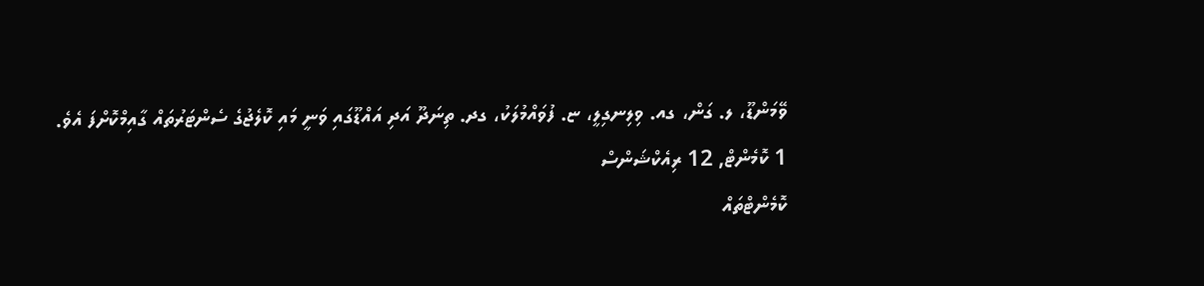ވޭމަންޑޫ، ލ. ގަން، ގއ. ވިލިނގިލީ، ޏ. ފުވައްމުލަކު، ގދ. ތިނަދޫ އަދި އައްޑޫގައި ވަނީ މައި ކޮލެޖުގެ ސެންޓަރުތައް ގާއިމްކޮށްފަ އެވެ.
1 ކޮމެންޓް, 12 ރިއެކްޝަންސް
ކޮމެންޓްތައް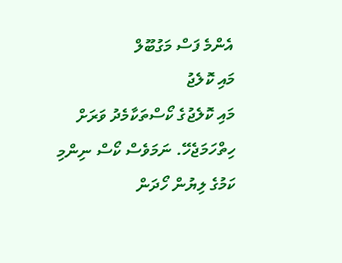އެންމެ ފަސް މަގުބޫލް
މައި ކޮލެޖު
މައި ކޮލެޖުގެ ކޯސްތަކާމެދު ވަރަށް ހިތްހަމަޖެހޭ. ނަމަވެސް ކޯސް ނިންމި ކަމުގެ ލިޔުން ހޯދަން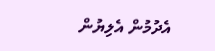އެދުމުން އެލިޔުން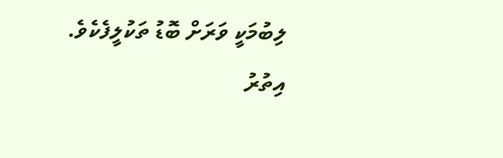ލިބުމަކީ ވަރަށް ބޮޑު ތަކުލީފެކެވެ.
އިތުރު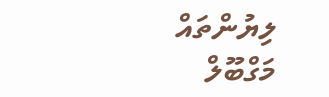ލިޔުންތައް
މަގްބޫލް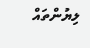ލިޔުންތައް